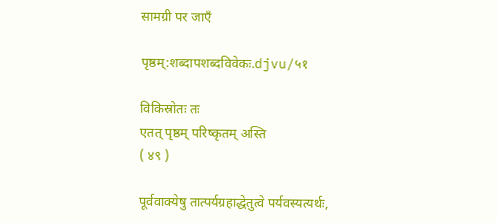सामग्री पर जाएँ

पृष्ठम्:शब्दापशब्दविवेकः.djvu/५१

विकिस्रोतः तः
एतत् पृष्ठम् परिष्कृतम् अस्ति
( ४९ )

पूर्ववाक्येषु तात्पर्यग्रहाद्धेतुत्वे पर्यवस्यत्यर्थः,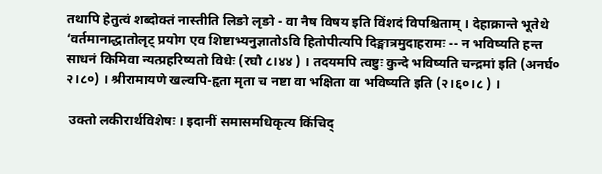तथापि हेतुत्वं शब्दोक्तं नास्तीति लिङो लृङो - वा नैष विषय इति विंशदं विपश्चिताम् । देहाक्रान्ते भूतेथे ‘वर्तमानाद्धातोलृट् प्रयोग एव शिष्टाभ्यनुज्ञातोऽवि हितोपीत्यपि दिङ्मात्रमुदाहरामः -- न भविष्यति हन्त साधनं किमिवा न्यत्प्रहरिष्यतो विधेः (रघौ ८।४४ ) । तदयमपि त्वष्टुः कुन्दे भविष्यति चन्द्रमां इति (अनर्घ० २।८०) । श्रीरामायणे खल्वपि-हृता मृता च नष्टा वा भक्षिता वा भविष्यति इति (२।६०।८ ) ।

 उक्तो लकीरार्थविशेषः । इदानीं समासमधिकृत्य किंचिद्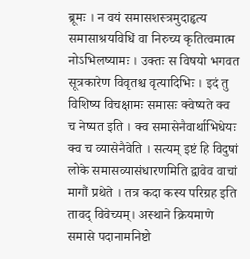ब्रूमः । न वयं समासशस्त्रमुदाहृत्य समासाश्रयविधिं वा निरुच्य कृतित्वमात्म नोऽभिलष्यामः । उक्तः स विषयो भगवत सूत्रकारेण विवृतश्च वृत्यादिभिः । इदं तु विशिष्य विचक्षामः समासः क्वेष्यते क्व च नेष्यत इति । क्व समासेनैवार्थाभिधेयः क्व च व्यासेनैवेति । सत्यम् इष्टं हि विदुषां लोके समासव्यासंधारणमिति द्वावेव वाचां मागौं प्रथेते । तत्र कदा कस्य परिग्रह इति तावद् विवेच्यम्। अस्थाने क्रियमाणे समासे पदानामनिष्टो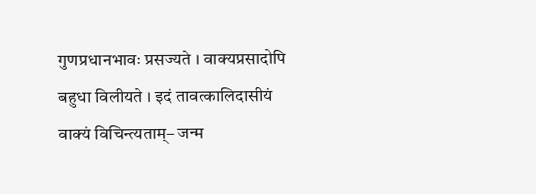गुणप्रधानभावः प्रसज्यते । वाक्यप्रसादोपि बहुधा विलीयते । इदं तावत्कालिदासीयं वाक्यं विचिन्त्यताम्– जन्म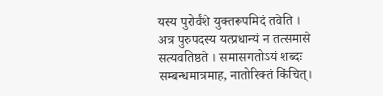यस्य पुरोर्वंशे युक्तरूपमिदं तवेति । अत्र पुरुपदस्य यत्प्रधान्यं न तत्समासे सत्यवतिष्ठते । समासगतोऽयं शब्दः सम्बन्धमात्रमाह, नातोरिक्तं किंचित्।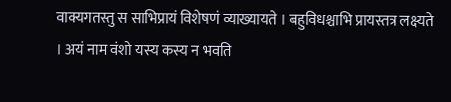वाक्यगतस्तु स साभिप्रायं विशेषणं व्याख्यायते । बहुविधश्चाभि प्रायस्तत्र लक्ष्यते । अयं नाम वंशो यस्य कस्य न भवति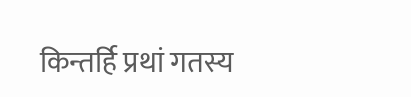किन्तर्हि प्रथां गतस्य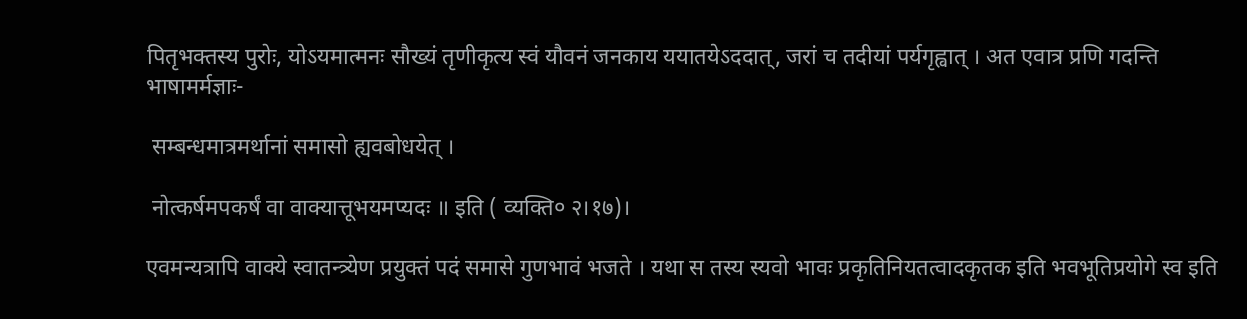पितृभक्तस्य पुरोः, योऽयमात्मनः सौख्यं तृणीकृत्य स्वं यौवनं जनकाय ययातयेऽददात्, जरां च तदीयां पर्यगृह्वात् । अत एवात्र प्रणि गदन्ति भाषामर्मज्ञाः-

 सम्बन्धमात्रमर्थानां समासो ह्यवबोधयेत् ।

 नोत्कर्षमपकर्षं वा वाक्यात्तूभयमप्यदः ॥ इति ( व्यक्ति० २।१७)।

एवमन्यत्रापि वाक्ये स्वातन्त्र्येण प्रयुक्तं पदं समासे गुणभावं भजते । यथा स तस्य स्यवो भावः प्रकृतिनियतत्वादकृतक इति भवभूतिप्रयोगे स्व इति